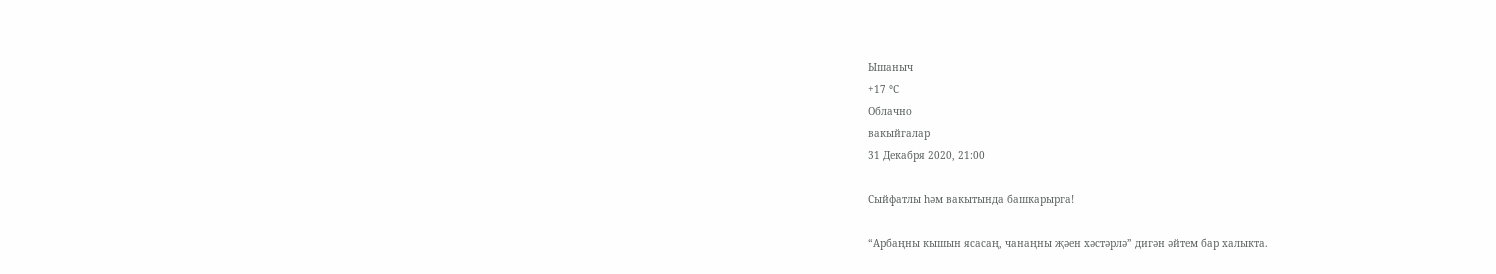Ышаныч
+17 °С
Облачно
вакыйгалар
31 Декабря 2020, 21:00

Сыйфатлы һәм вакытында башкарырга!

“Арбаңны кышын ясасаң, чанаңны җәен хәстәрлә” дигән әйтем бар халыкта.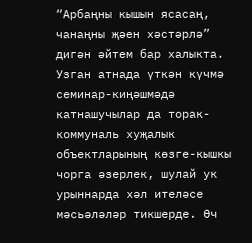“Арбаңны кышын ясасаң, чанаңны җәен хәстәрлә” дигән әйтем бар халыкта. Узган атнада үткән күчмә семинар-киңәшмәдә катнашучылар да торак-коммуналь хуҗалык объектларының көзге-кышкы чорга әзерлек, шулай ук урыннарда хәл ителәсе мәсьәләләр тикшерде. Өч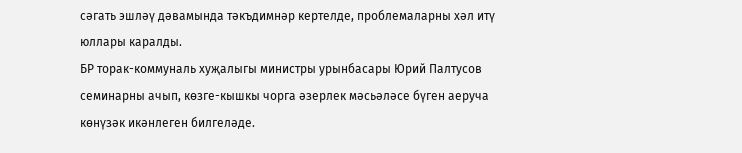сәгать эшләү дәвамында тәкъдимнәр кертелде, проблемаларны хәл итү юллары каралды.
БР торак-коммуналь хуҗалыгы министры урынбасары Юрий Палтусов семинарны ачып, көзге-кышкы чорга әзерлек мәсьәләсе бүген аеруча көнүзәк икәнлеген билгеләде.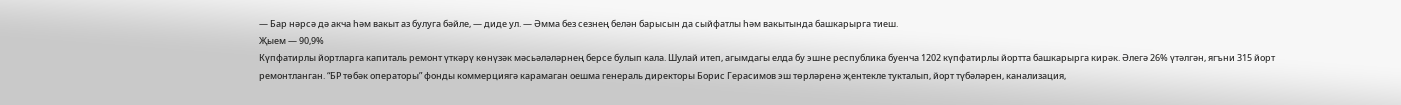— Бар нәрсә дә акча һәм вакыт аз булуга бәйле, — диде ул. — Әмма без сезнең белән барысын да сыйфатлы һәм вакытында башкарырга тиеш.
Җыем — 90,9%
Күпфатирлы йортларга капиталь ремонт үткәрү көнүзәк мәсьәләләрнең берсе булып кала. Шулай итеп, агымдагы елда бу эшне республика буенча 1202 күпфатирлы йортта башкарырга кирәк. Әлегә 26% үтәлгән, ягъни 315 йорт ремонтланган. “БР төбәк операторы” фонды коммерциягә карамаган оешма генераль директоры Борис Герасимов эш төрләренә җентекле тукталып, йорт түбәләрен, канализация,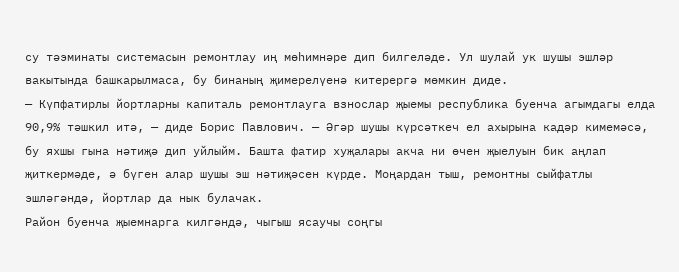су тәэминаты системасын ремонтлау иң мөһимнәре дип билгеләде. Ул шулай ук шушы эшләр вакытында башкарылмаса, бу бинаның җимерелүенә китерергә мөмкин диде.
— Күпфатирлы йортларны капиталь ремонтлауга взнослар җыемы республика буенча агымдагы елда 90,9% тәшкил итә, — диде Борис Павлович. — Әгәр шушы күрсәткеч ел ахырына кадәр кимемәсә, бу яхшы гына нәтиҗә дип уйлыйм. Башта фатир хуҗалары акча ни өчен җыелуын бик аңлап җиткермәде, ә бүген алар шушы эш нәтиҗәсен күрде. Моңардан тыш, ремонтны сыйфатлы эшләгәндә, йортлар да нык булачак.
Район буенча җыемнарга килгәндә, чыгыш ясаучы соңгы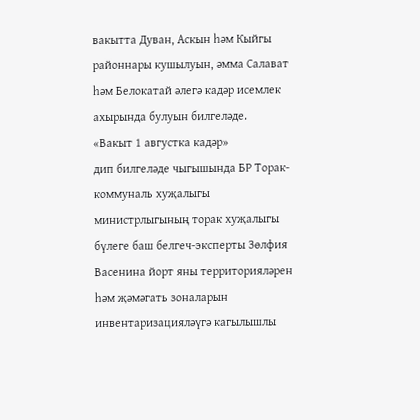вакытта Дуван, Аскын һәм Кыйгы районнары кушылуын, әмма Салават һәм Белокатай әлегә кадәр исемлек ахырында булуын билгеләде.
«Вакыт 1 августка кадәр»
дип билгеләде чыгышында БР Торак-коммуналь хуҗалыгы министрлыгының торак хуҗалыгы бүлеге баш белгеч-эксперты Зөлфия Васенина йорт яны территорияләрен һәм җәмәгать зоналарын инвентаризацияләүгә кагылышлы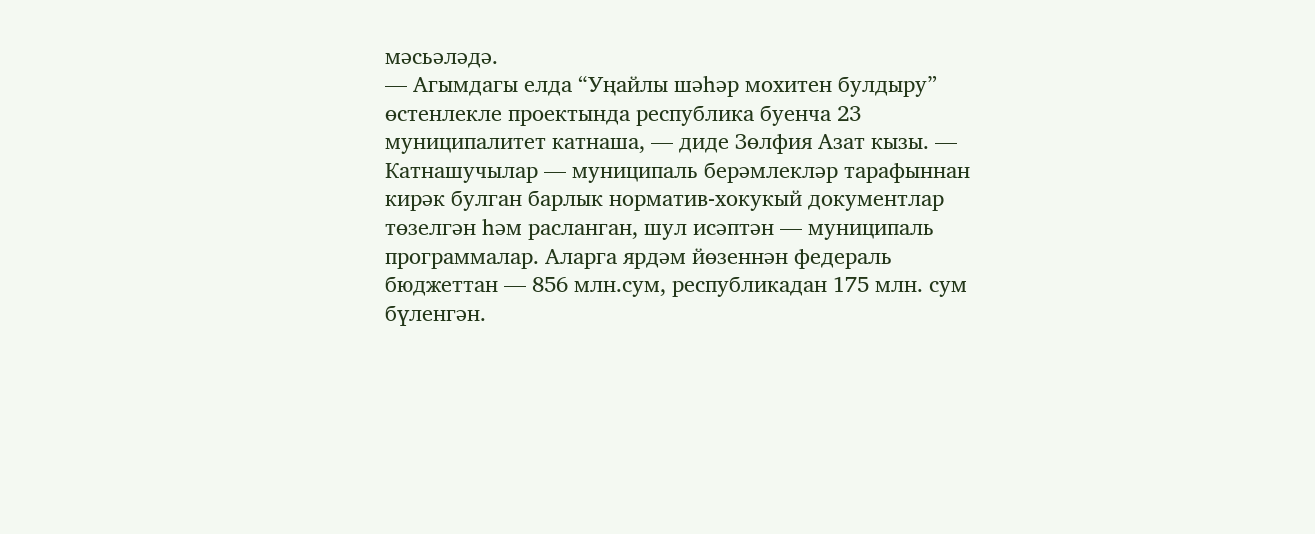мәсьәләдә.
— Агымдагы елда “Уңайлы шәһәр мохитен булдыру” өстенлекле проектында республика буенча 23 муниципалитет катнаша, — диде Зөлфия Азат кызы. — Катнашучылар — муниципаль берәмлекләр тарафыннан кирәк булган барлык норматив-хокукый документлар төзелгән һәм расланган, шул исәптән — муниципаль программалар. Аларга ярдәм йөзеннән федераль бюджеттан — 856 млн.сум, республикадан 175 млн. сум бүленгән.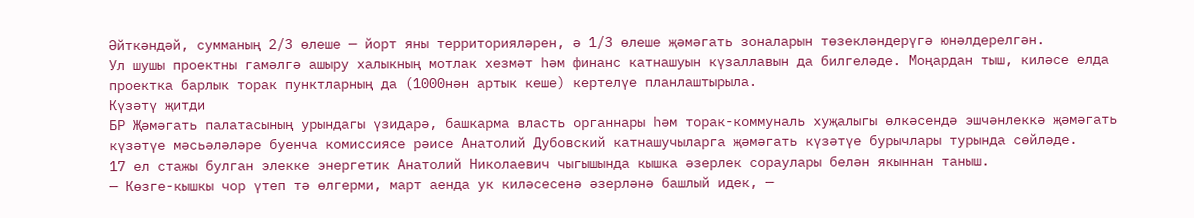Әйткәндәй, сумманың 2/3 өлеше — йорт яны территорияләрен, ә 1/3 өлеше җәмәгать зоналарын төзекләндерүгә юнәлдерелгән.
Ул шушы проектны гамәлгә ашыру халыкның мотлак хезмәт һәм финанс катнашуын күзаллавын да билгеләде. Моңардан тыш, киләсе елда проектка барлык торак пунктларның да (1000нән артык кеше) кертелүе планлаштырыла.
Күзәтү җитди
БР Җәмәгать палатасының урындагы үзидарә, башкарма власть органнары һәм торак-коммуналь хуҗалыгы өлкәсендә эшчәнлеккә җәмәгать күзәтүе мәсьәләләре буенча комиссиясе рәисе Анатолий Дубовский катнашучыларга җәмәгать күзәтүе бурычлары турында сөйләде.
17 ел стажы булган элекке энергетик Анатолий Николаевич чыгышында кышка әзерлек сораулары белән якыннан таныш.
— Көзге-кышкы чор үтеп тә өлгерми, март аенда ук киләсесенә әзерләнә башлый идек, —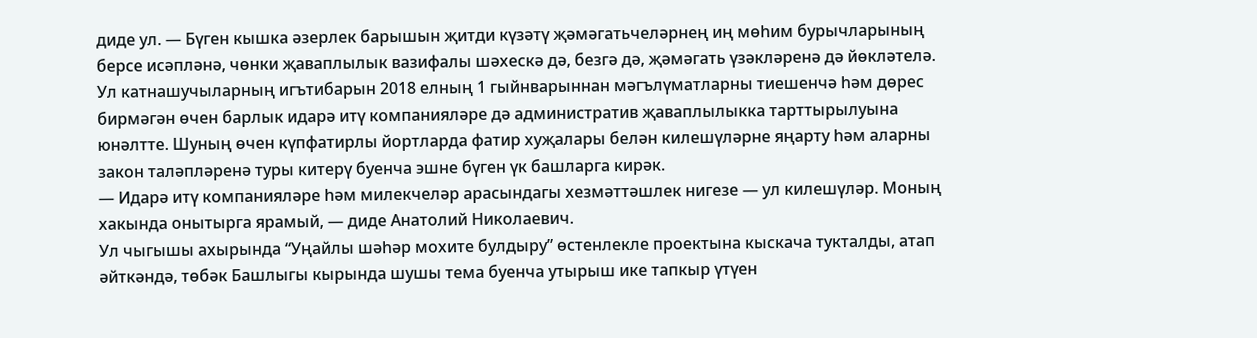диде ул. — Бүген кышка әзерлек барышын җитди күзәтү җәмәгатьчеләрнең иң мөһим бурычларының берсе исәпләнә, чөнки җаваплылык вазифалы шәхескә дә, безгә дә, җәмәгать үзәкләренә дә йөкләтелә.
Ул катнашучыларның игътибарын 2018 елның 1 гыйнварыннан мәгълүматларны тиешенчә һәм дөрес бирмәгән өчен барлык идарә итү компанияләре дә административ җаваплылыкка тарттырылуына юнәлтте. Шуның өчен күпфатирлы йортларда фатир хуҗалары белән килешүләрне яңарту һәм аларны закон таләпләренә туры китерү буенча эшне бүген үк башларга кирәк.
— Идарә итү компанияләре һәм милекчеләр арасындагы хезмәттәшлек нигезе — ул килешүләр. Моның хакында онытырга ярамый, — диде Анатолий Николаевич.
Ул чыгышы ахырында “Уңайлы шәһәр мохите булдыру” өстенлекле проектына кыскача тукталды, атап әйткәндә, төбәк Башлыгы кырында шушы тема буенча утырыш ике тапкыр үтүен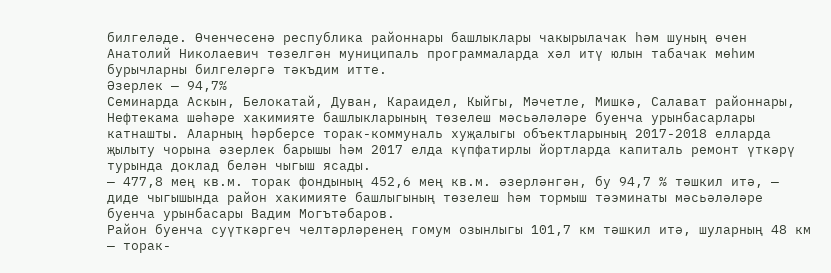билгеләде. Өченчесенә республика районнары башлыклары чакырылачак һәм шуның өчен Анатолий Николаевич төзелгән муниципаль программаларда хәл итү юлын табачак мөһим бурычларны билгеләргә тәкъдим итте.
Әзерлек — 94,7%
Семинарда Аскын, Белокатай, Дуван, Караидел, Кыйгы, Мәчетле, Мишкә, Салават районнары, Нефтекама шәһәре хакимияте башлыкларының төзелеш мәсьәләләре буенча урынбасарлары катнашты. Аларның һәрберсе торак-коммуналь хуҗалыгы объектларының 2017-2018 елларда җылыту чорына әзерлек барышы һәм 2017 елда күпфатирлы йортларда капиталь ремонт үткәрү турында доклад белән чыгыш ясады.
— 477,8 мең кв.м. торак фондының 452,6 мең кв.м. әзерләнгән, бу 94,7 % тәшкил итә, — диде чыгышында район хакимияте башлыгының төзелеш һәм тормыш тәэминаты мәсьәләләре буенча урынбасары Вадим Могътәбаров.
Район буенча суүткәргеч челтәрләренең гомум озынлыгы 101,7 км тәшкил итә, шуларның 48 км — торак-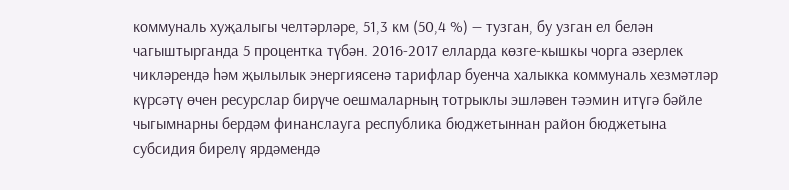коммуналь хуҗалыгы челтәрләре, 51,3 км (50,4 %) — тузган, бу узган ел белән чагыштырганда 5 процентка түбән. 2016-2017 елларда көзге-кышкы чорга әзерлек чикләрендә һәм җылылык энергиясенә тарифлар буенча халыкка коммуналь хезмәтләр күрсәтү өчен ресурслар бирүче оешмаларның тотрыклы эшләвен тәэмин итүгә бәйле чыгымнарны бердәм финанслауга республика бюджетыннан район бюджетына субсидия бирелү ярдәмендә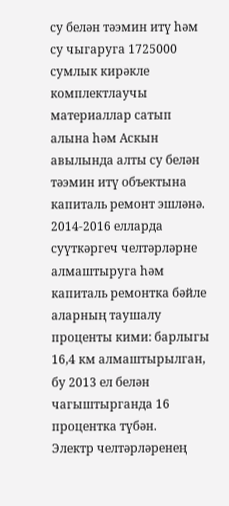су белән тәэмин итү һәм су чыгаруга 1725000 сумлык кирәкле комплектлаучы материаллар сатып алына һәм Аскын авылында алты су белән тәэмин итү объектына капиталь ремонт эшләнә. 2014-2016 елларда суүткәргеч челтәрләрне алмаштыруга һәм капиталь ремонтка бәйле аларның таушалу проценты кими: барлыгы 16,4 км алмаштырылган, бу 2013 ел белән чагыштырганда 16 процентка түбән.
Электр челтәрләренең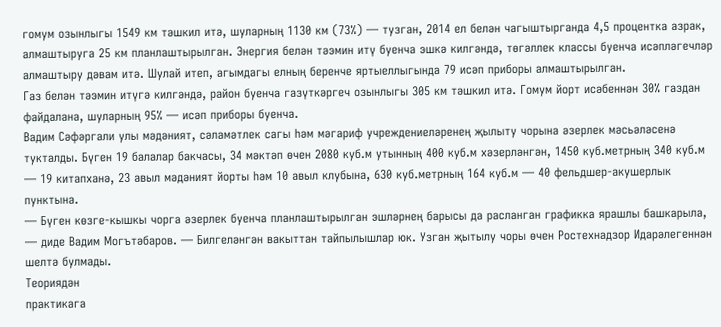гомум озынлыгы 1549 км тәшкил итә, шуларның 1130 км (73%) — тузган, 2014 ел белән чагыштырганда 4,5 процентка азрак, алмаштыруга 25 км планлаштырылган. Энергия белән тәэмин итү буенча эшкә килгәндә, төгәллек классы буенча исәпләгечләр алмаштыру дәвам итә. Шулай итеп, агымдагы елның беренче яртыеллыгында 79 исәп приборы алмаштырылган.
Газ белән тәэмин итүгә килгәндә, район буенча газүткәргеч озынлыгы 305 км тәшкил итә. Гомум йорт исәбеннән 30% газдан файдалана, шуларның 95% — исәп приборы буенча.
Вадим Сәфәргали улы мәдәният, сәламәтлек сагы һәм мәгариф учреждениеләренең җылыту чорына әзерлек мәсьәләсенә тукталды. Бүген 19 балалар бакчасы, 34 мәктәп өчен 2080 куб.м утынның 400 куб.м хәзерләнгән, 1450 куб.метрның 340 куб.м — 19 китапханә, 23 авыл мәдәният йорты һәм 10 авыл клубына, 630 куб.метрның 164 куб.м — 40 фельдшер-акушерлык пунктына.
— Бүген көзге-кышкы чорга әзерлек буенча планлаштырылган эшләрнең барысы да расланган графикка ярашлы башкарыла, — диде Вадим Могътәбаров. — Билгеләнгән вакыттан тайпылышлар юк. Узган җытылу чоры өчен Ростехнадзор Идарәлегеннән шелтә булмады.
Теориядән
практикага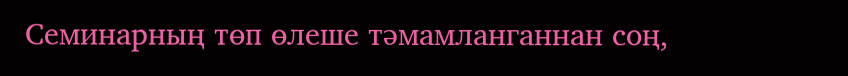Семинарның төп өлеше тәмамланганнан соң,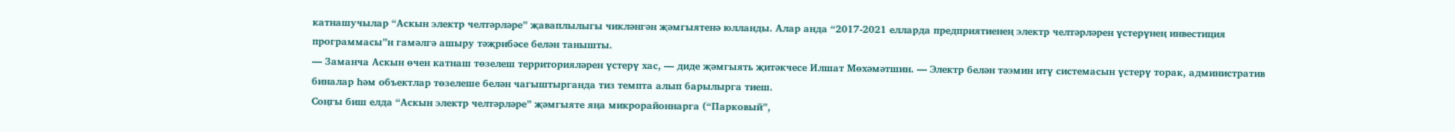катнашучылар “Аскын электр челтәрләре” җаваплылыгы чикләнгән җәмгыятенә юлланды. Алар анда “2017-2021 елларда предприятиенең электр челтәрләрен үстерүнең инвестиция программасы”н гамәлгә ашыру тәҗрибәсе белән танышты.
— Заманча Аскын өчен катнаш төзелеш территорияләрен үстерү хас, — диде җәмгыять җитәкчесе Илшат Мөхәмәтшин. — Электр белән тәэмин итү системасын үстерү торак, административ биналар һәм объектлар төзелеше белән чагыштырганда тиз темпта алып барылырга тиеш.
Соңгы биш елда “Аскын электр челтәрләре” җәмгыяте яңа микрорайоннарга (“Парковый”,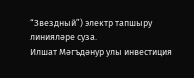“Звездный”) электр тапшыру линияләре суза.
Илшат Мәгъдәнур улы инвестиция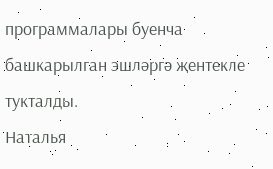программалары буенча башкарылган эшләргә җентекле тукталды.
Наталья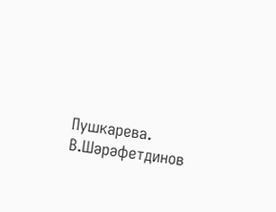Пушкарева.
В.Шәрәфетдинов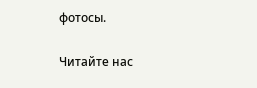фотосы.

Читайте нас